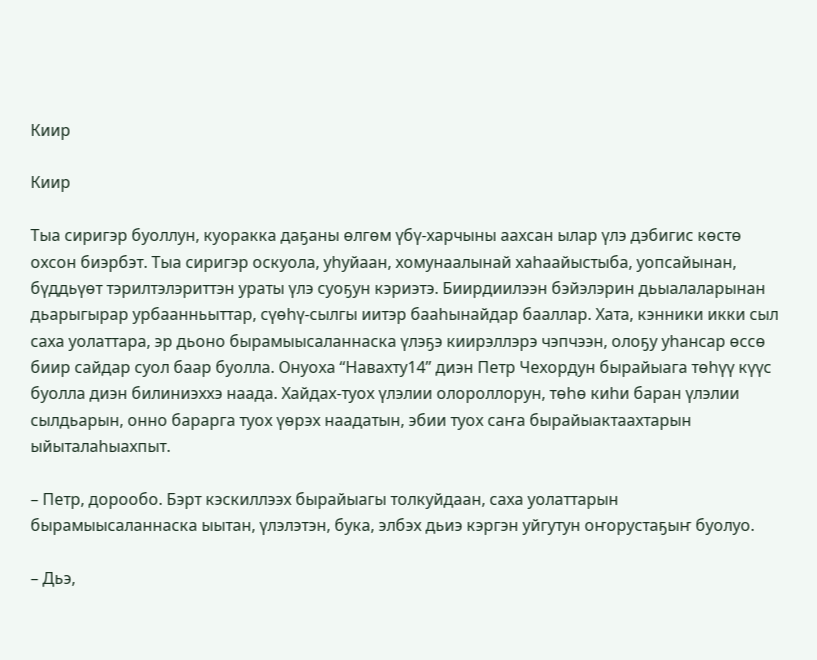Киир

Киир

Тыа сиригэр буоллун, куоракка даҕаны өлгөм үбү-харчыны аахсан ылар үлэ дэбигис көстө охсон биэрбэт. Тыа сиригэр оскуола, уһуйаан, хомунаалынай хаһаайыстыба, уопсайынан, бүддьүөт тэрилтэлэриттэн ураты үлэ суоҕун кэриэтэ. Биирдиилээн бэйэлэрин дьыалаларынан дьарыгырар урбаанньыттар, сүөһү-сылгы иитэр бааһынайдар бааллар. Хата, кэнники икки сыл саха уолаттара, эр дьоно бырамыысаланнаска үлэҕэ киирэллэрэ чэпчээн, олоҕу уһансар өссө биир сайдар суол баар буолла. Онуоха “Навахту14” диэн Петр Чехордун бырайыага төһүү күүс буолла диэн билиниэххэ наада. Хайдах-туох үлэлии олороллорун, төһө киһи баран үлэлии сылдьарын, онно барарга туох үөрэх наадатын, эбии туох саҥа бырайыактаахтарын ыйыталаһыахпыт.

– Петр, дорообо. Бэрт кэскиллээх бырайыагы толкуйдаан, саха уолаттарын бырамыысаланнаска ыытан, үлэлэтэн, бука, элбэх дьиэ кэргэн уйгутун оҥорустаҕыҥ буолуо.

– Дьэ,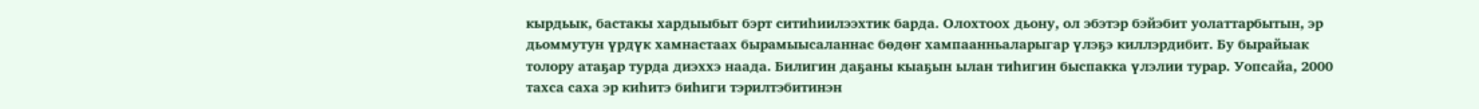кырдьык, бастакы хардыыбыт бэрт ситиһиилээхтик барда. Олохтоох дьону, ол эбэтэр бэйэбит уолаттарбытын, эр дьоммутун үрдүк хамнастаах бырамыысаланнас бөдөҥ хампаанньаларыгар үлэҕэ киллэрдибит. Бу бырайыак толору атаҕар турда диэххэ наада. Билигин даҕаны кыаҕын ылан тиһигин быспакка үлэлии турар. Уопсайа, 2000 тахса саха эр киһитэ биһиги тэрилтэбитинэн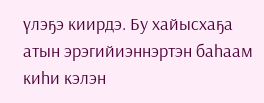үлэҕэ киирдэ. Бу хайысхаҕа атын эрэгийиэннэртэн баһаам киһи кэлэн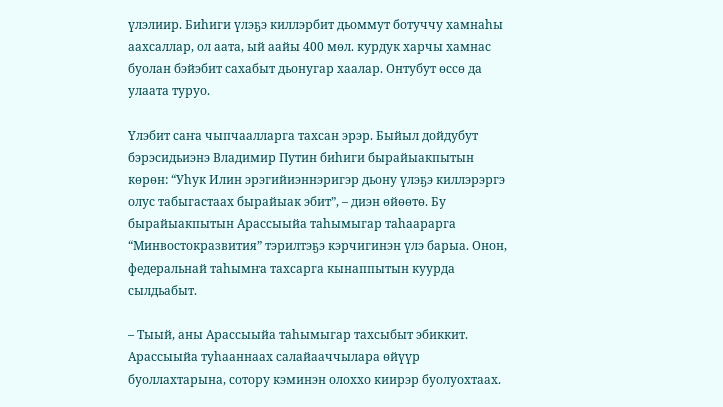үлэлиир. Биһиги үлэҕэ киллэрбит дьоммут ботуччу хамнаһы аахсаллар, ол аата, ый аайы 400 мөл. курдук харчы хамнас буолан бэйэбит сахабыт дьонугар хаалар. Онтубут өссө да улаата туруо.

Үлэбит саҥа чыпчаалларга тахсан эрэр. Быйыл дойдубут бэрэсидьиэнэ Владимир Путин биһиги бырайыакпытын көрөн: “Уһук Илин эрэгийиэннэригэр дьону үлэҕэ киллэрэргэ олус табыгастаах бырайыак эбит”, – диэн өйөөтө. Бу бырайыакпытын Арассыыйа таһымыгар таһаарарга “Минвостокразвития” тэрилтэҕэ кэрчигинэн үлэ барыа. Онон, федеральнай таһымҥа тахсарга кынаппытын куурда сылдьабыт.

– Тыый, аны Арассыыйа таһымыгар тахсыбыт эбиккит. Арассыыйа туһааннаах салайааччылара өйүүр буоллахтарына, сотору кэминэн олоххо киирэр буолуохтаах.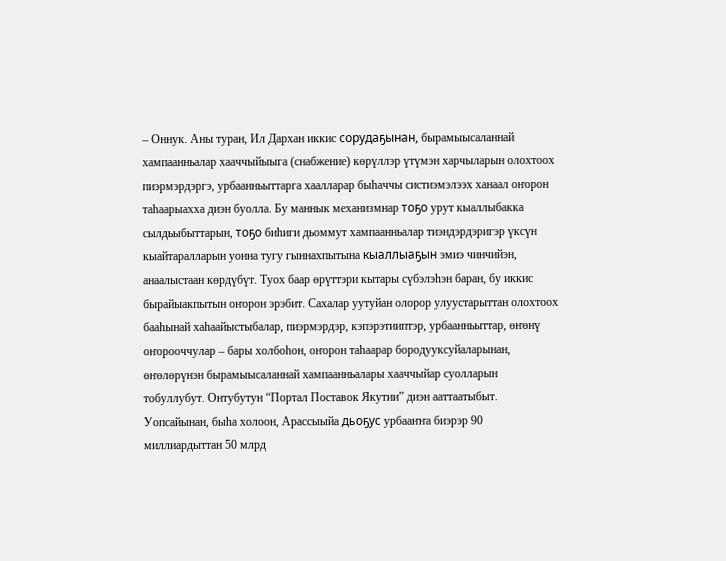– Оннук. Аны туран, Ил Дархан иккис сорудаҕынан, бырамыысаланнай хампаанньалар хааччыйыыга (снабжение) көрүллэр үтүмэн харчыларын олохтоох пиэрмэрдэргэ, урбаанньыттарга хаалларар быһаччы систиэмэлээх ханаал оҥорон таһаарыахха диэн буолла. Бу маннык механизмнар тоҕо урут кыаллыбакка сылдьыбыттарын, тоҕо биһиги дьоммут хампаанньалар тиэндэрдэригэр үксүн кыайтаралларын уонна тугу гыннахпытына кыаллыаҕын эмиэ чинчийэн, анаалыстаан көрдүбүт. Туох баар өрүттэри кытары сүбэлэһэн баран, бу иккис бырайыакпытын оҥорон эрэбит. Сахалар уутуйан олорор улуустарыттан олохтоох бааһынай хаһаайыстыбалар, пиэрмэрдэр, кэпэрэтииптэр, урбаанньыттар, өҥөнү оҥорооччулар – бары холбоһон, оҥорон таһаарар бородууксуйаларынан, өҥөлөрүнэн бырамыысаланнай хампаанньалары хааччыйар суолларын тобуллубут. Онтубутун “Портал Поставок Якутии” диэн ааттаатыбыт. Уопсайынан, быһа холоон, Арассыыйа дьоҕус урбааҥҥа биэрэр 90 миллиардыттан 50 млрд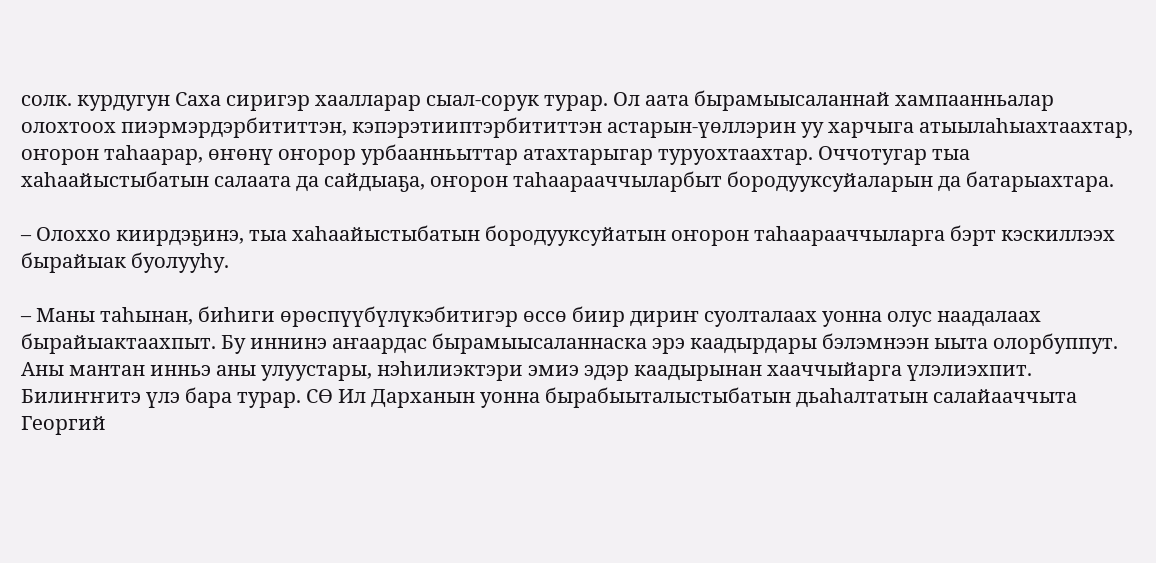солк. курдугун Саха сиригэр хаалларар сыал-сорук турар. Ол аата бырамыысаланнай хампаанньалар олохтоох пиэрмэрдэрбититтэн, кэпэрэтииптэрбититтэн астарын-үөллэрин уу харчыга атыылаһыахтаахтар, оҥорон таһаарар, өҥөнү оҥорор урбаанньыттар атахтарыгар туруохтаахтар. Оччотугар тыа хаһаайыстыбатын салаата да сайдыаҕа, оҥорон таһаарааччыларбыт бородууксуйаларын да батарыахтара.

– Олоххо киирдэҕинэ, тыа хаһаайыстыбатын бородууксуйатын оҥорон таһаарааччыларга бэрт кэскиллээх бырайыак буолууһу.

– Маны таһынан, биһиги өрөспүүбүлүкэбитигэр өссө биир дириҥ суолталаах уонна олус наадалаах бырайыактаахпыт. Бу иннинэ аҥаардас бырамыысаланнаска эрэ каадырдары бэлэмнээн ыыта олорбуппут. Аны мантан инньэ аны улуустары, нэһилиэктэри эмиэ эдэр каадырынан хааччыйарга үлэлиэхпит. Билиҥҥитэ үлэ бара турар. СӨ Ил Дарханын уонна бырабыыталыстыбатын дьаһалтатын салайааччыта Георгий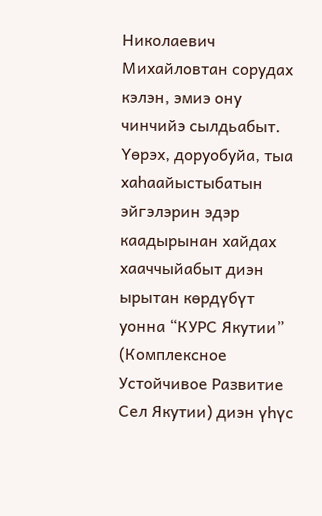Николаевич Михайловтан сорудах кэлэн, эмиэ ону чинчийэ сылдьабыт. Үөрэх, доруобуйа, тыа хаһаайыстыбатын эйгэлэрин эдэр каадырынан хайдах хааччыйабыт диэн ырытан көрдүбүт уонна “КУРС Якутии” (Комплексное Устойчивое Развитие Сел Якутии) диэн үһүс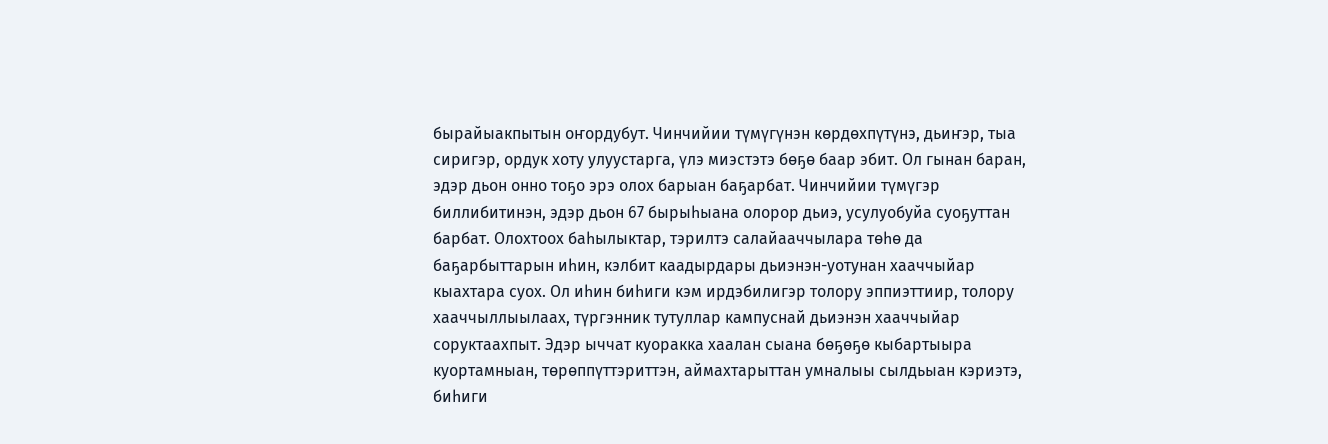бырайыакпытын оҥордубут. Чинчийии түмүгүнэн көрдөхпүтүнэ, дьиҥэр, тыа сиригэр, ордук хоту улуустарга, үлэ миэстэтэ бөҕө баар эбит. Ол гынан баран, эдэр дьон онно тоҕо эрэ олох барыан баҕарбат. Чинчийии түмүгэр биллибитинэн, эдэр дьон 67 бырыһыана олорор дьиэ, усулуобуйа суоҕуттан барбат. Олохтоох баһылыктар, тэрилтэ салайааччылара төһө да баҕарбыттарын иһин, кэлбит каадырдары дьиэнэн-уотунан хааччыйар кыахтара суох. Ол иһин биһиги кэм ирдэбилигэр толору эппиэттиир, толору хааччыллыылаах, түргэнник тутуллар кампуснай дьиэнэн хааччыйар соруктаахпыт. Эдэр ыччат куоракка хаалан сыана бөҕөҕө кыбартыыра куортамныан, төрөппүттэриттэн, аймахтарыттан умналыы сылдьыан кэриэтэ, биһиги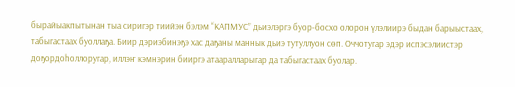бырайыакпытынан тыа сиригэр тиийэн бэлэм “КАПМУС” дьиэлэргэ буор-босхо олорон үлэлиирэ быдан барыыстаах, табыгастаах буоллаҕа. Биир дэриэбинэҕэ хас даҕаны маннык дьиэ тутуллуон сөп. Оччотугар эдэр испэсэлиистэр доҕордоһоллоругар, иллэҥ кэмнэрин бииргэ атааралларыгар да табыгастаах буолар.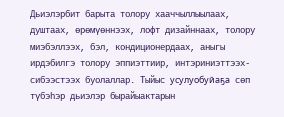Дьиэлэрбит барыта толору хааччыллыылаах, душтаах, өрөмүөннээх, лофт дизайннаах, толору миэбэллээх, бэл, кондиционердаах, аныгы ирдэбилгэ толору эппиэттиир, интэриниэттээх-сибээстээх буолаллар. Тыйыс усулуобуйаҕа сөп түбэһэр дьиэлэр бырайыактарын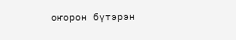оҥорон бүтэрэн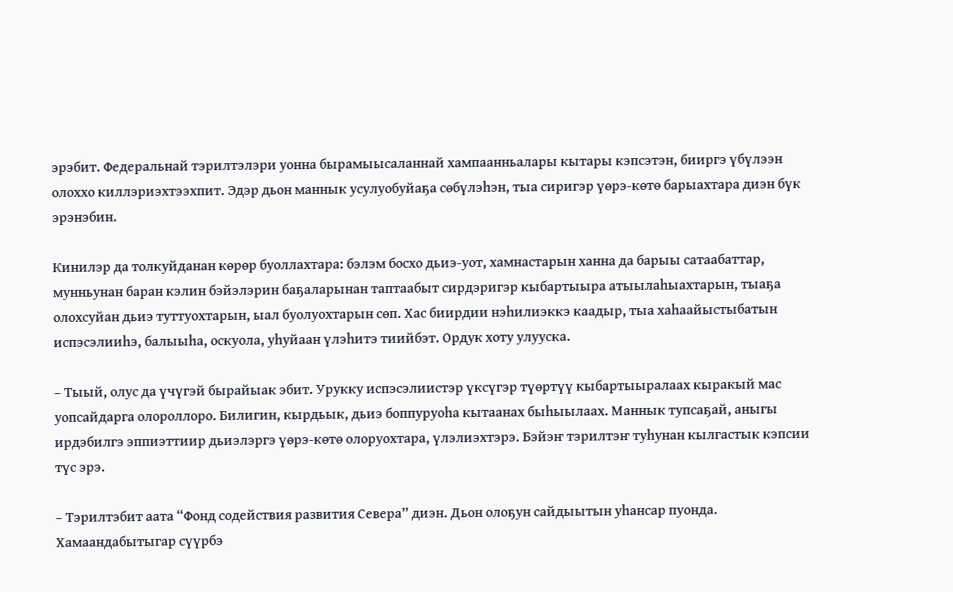эрэбит. Федеральнай тэрилтэлэри уонна бырамыысаланнай хампаанньалары кытары кэпсэтэн, бииргэ үбүлээн олоххо киллэриэхтээхпит. Эдэр дьон маннык усулуобуйаҕа сөбүлэһэн, тыа сиригэр үөрэ-көтө барыахтара диэн бүк эрэнэбин.

Кинилэр да толкуйданан көрөр буоллахтара: бэлэм босхо дьиэ-уот, хамнастарын ханна да барыы сатаабаттар, мунньунан баран кэлин бэйэлэрин баҕаларынан таптаабыт сирдэригэр кыбартыыра атыылаһыахтарын, тыаҕа олохсуйан дьиэ туттуохтарын, ыал буолуохтарын сөп. Хас биирдии нэһилиэккэ каадыр, тыа хаһаайыстыбатын испэсэлииһэ, балыыһа, оскуола, уһуйаан үлэһитэ тиийбэт. Ордук хоту улууска.

– Тыый, олус да үчүгэй бырайыак эбит. Урукку испэсэлиистэр үксүгэр түөртүү кыбартыыралаах кыракый мас уопсайдарга олороллоро. Билигин, кырдьык, дьиэ боппуруоһа кытаанах быһыылаах. Маннык тупсаҕай, аныгы ирдэбилгэ эппиэттиир дьиэлэргэ үөрэ-көтө олоруохтара, үлэлиэхтэрэ. Бэйэҥ тэрилтэҥ туһунан кылгастык кэпсии түс эрэ.

– Тэрилтэбит аата “Фонд содействия развития Севера” диэн. Дьон олоҕун сайдыытын уһансар пуонда. Хамаандабытыгар сүүрбэ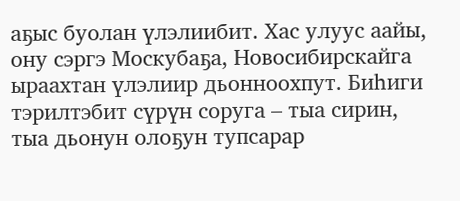аҕыс буолан үлэлиибит. Хас улуус аайы, ону сэргэ Москубаҕа, Новосибирскайга ыраахтан үлэлиир дьонноохпут. Биһиги тэрилтэбит сүрүн соруга – тыа сирин, тыа дьонун олоҕун тупсарар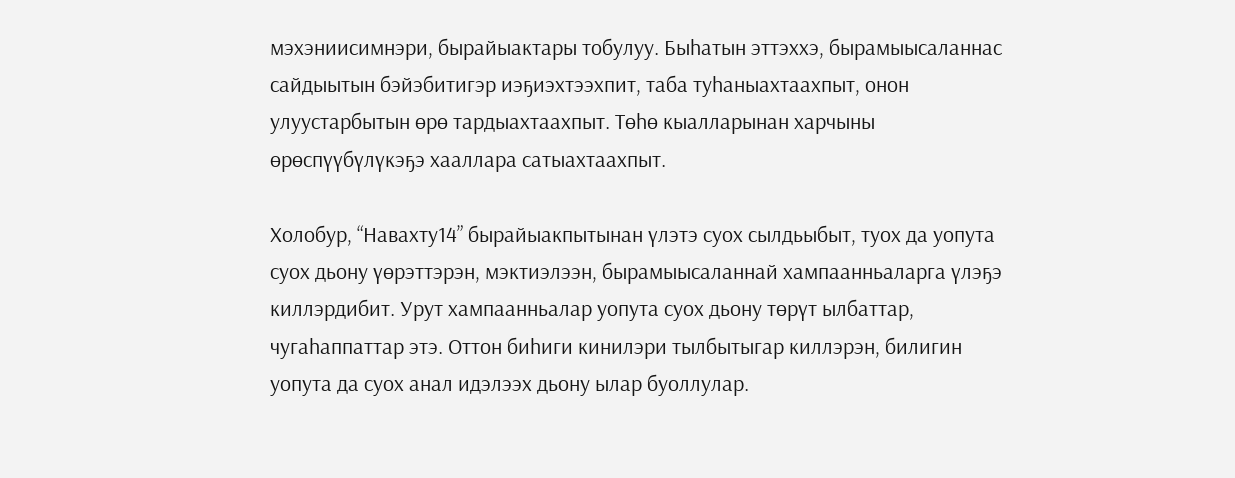мэхэниисимнэри, бырайыактары тобулуу. Быһатын эттэххэ, бырамыысаланнас сайдыытын бэйэбитигэр иэҕиэхтээхпит, таба туһаныахтаахпыт, онон улуустарбытын өрө тардыахтаахпыт. Төһө кыалларынан харчыны өрөспүүбүлүкэҕэ хааллара сатыахтаахпыт.

Холобур, “Навахту14” бырайыакпытынан үлэтэ суох сылдьыбыт, туох да уопута суох дьону үөрэттэрэн, мэктиэлээн, бырамыысаланнай хампаанньаларга үлэҕэ киллэрдибит. Урут хампаанньалар уопута суох дьону төрүт ылбаттар, чугаһаппаттар этэ. Оттон биһиги кинилэри тылбытыгар киллэрэн, билигин уопута да суох анал идэлээх дьону ылар буоллулар.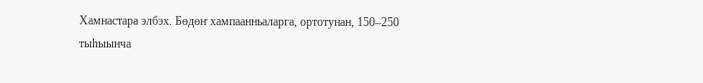Хамнастара элбэх. Бөдөҥ хампаанньаларга, ортотунан, 150–250 тыһыынча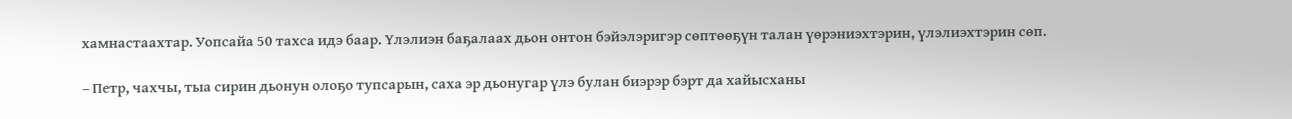хамнастаахтар. Уопсайа 50 тахса идэ баар. Үлэлиэн баҕалаах дьон онтон бэйэлэригэр сөптөөҕүн талан үөрэниэхтэрин, үлэлиэхтэрин сөп.

– Петр, чахчы, тыа сирин дьонун олоҕо тупсарын, саха эр дьонугар үлэ булан биэрэр бэрт да хайысханы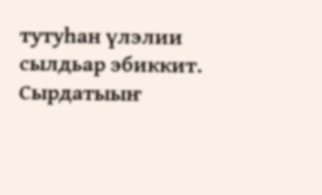тутуһан үлэлии сылдьар эбиккит. Сырдатыыҥ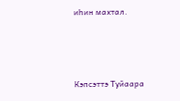иһин махтал.



Кэпсэттэ Туйаара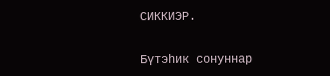СИККИЭР.

Бүтэһик сонуннар